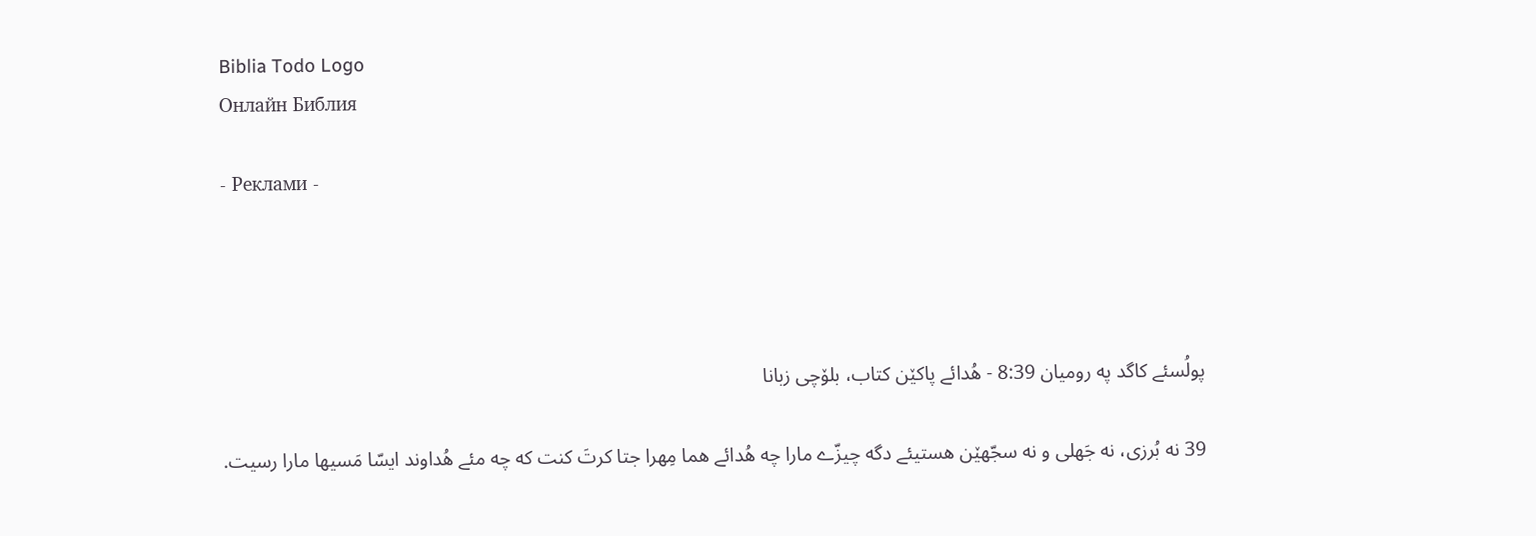Biblia Todo Logo
Онлайн Библия

- Реклами -




پولُسئے کاگد په رومیان 8:39 - هُدائے پاکێن کتاب، بلۆچی زبانا

39 نه بُرزی، نه جَهلی و نه سجّهێن هستیئے دگه چیزّے مارا چه هُدائے هما مِهرا جتا کرتَ کنت که چه مئے هُداوند ایسّا مَسیها مارا رسیت.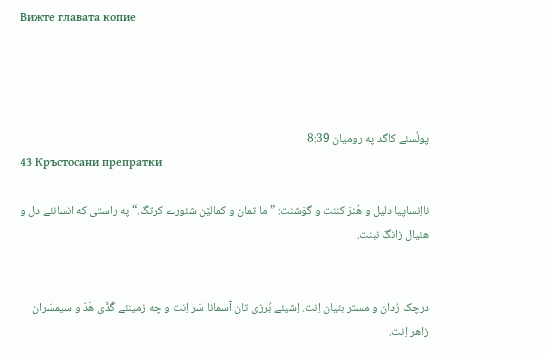Вижте главата копие




پولُسئے کاگد په رومیان 8:39
43 Кръстосани препратки

نااِنساپیا دلیل و هُنرَ کننت و گوَشنت: ”ما تمان و کمالێن شئورے کرتگ.“ په راستی که انسانئے دل و هئیال زانگَ نبنت.


درچک رُدان و مستر بئیان اِنت. اِشیئے بُرزی تان آسمانا سَر اِنت و چه زمینئے گُڈّی هَدّ و سیمسَران زاهر اِنت.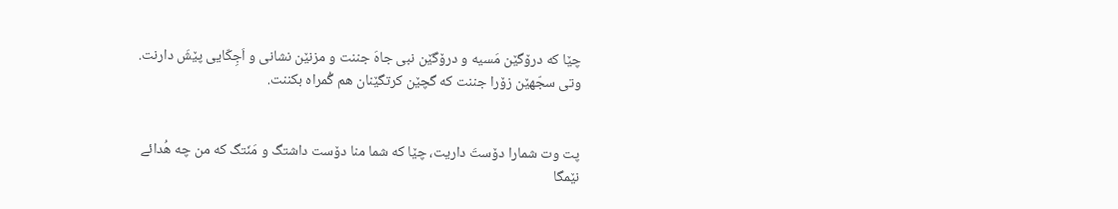چێا که درۆگێن مَسیه و درۆگێن نبی جاهَ جننت و مزنێن نشانی و اَجِکّایی پێشَ دارنت. وتی سجّهێن زۆرا جننت که گچێن کرتگێنان هم گُمراه بکننت.


پت وت شمارا دۆستَ داریت، چێا که شما منا دۆست داشتگ و مَنّتگ که من چه هُدائے نێمگا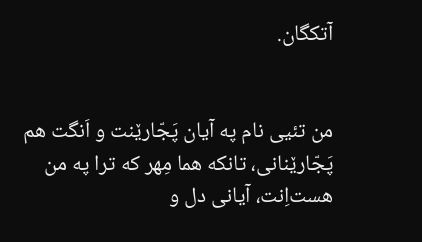آتکگان.


من تئیی نام په آیان پَجّارێنت و اَنگت هم پَجّارێنانی، تانکه هما مِهر که ترا په من هست‌اِنت، آیانی دل و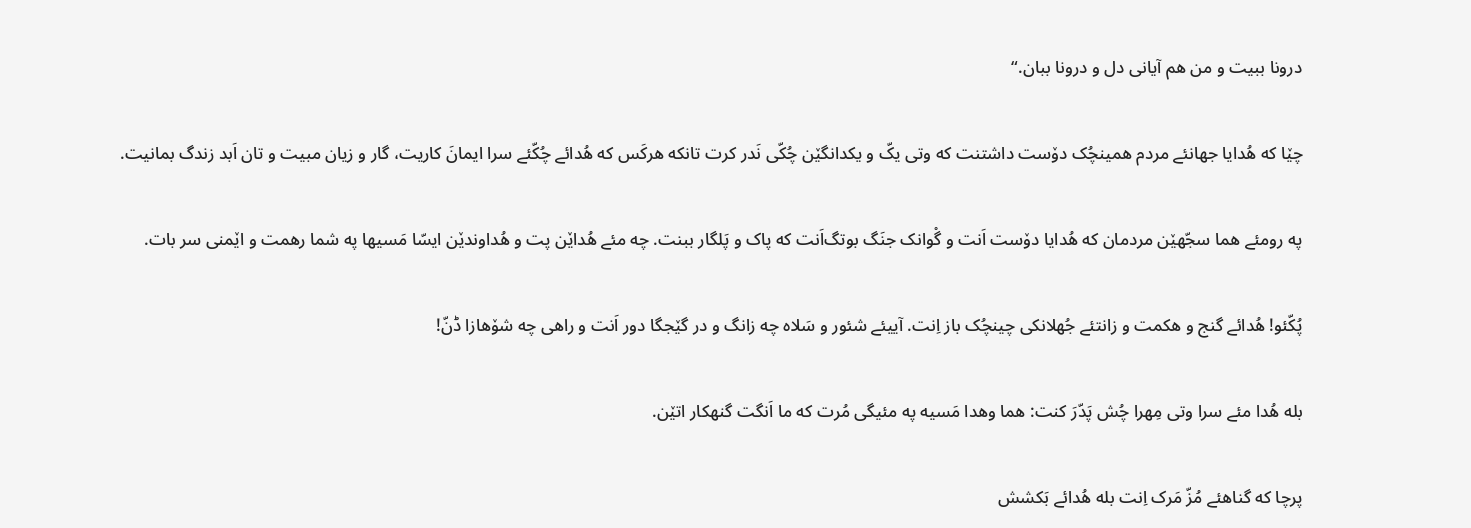درونا ببیت و من هم آیانی دل و درونا ببان.“


چێا که هُدایا جهانئے مردم همینچُک دۆست داشتنت که وتی یکّ و یکدانگێن چُکّی نَدر کرت تانکه هرکَس که هُدائے چُکّئے سرا ایمانَ کاریت، گار و زیان مبیت و تان اَبد زندگ بمانیت.


په رومئے هما سجّهێن مردمان که هُدایا دۆست اَنت و گْوانک جنَگ بوتگ‌اَنت که پاک و پَلگار ببنت. چه مئے هُداێن پت و هُداوندێن ایسّا مَسیها په شما رهمت و اێمنی سر بات.


پُکّئو! هُدائے گنج و هکمت و زانتئے جُهلانکی چینچُک باز اِنت. آییئے شئور و سَلاه چه زانگ و در گێجگا دور اَنت و راهی چه شۆهازا ڈنّ!


بله هُدا مئے سرا وتی مِهرا چُش پَدّرَ کنت: هما وهدا مَسیه په مئیگی مُرت که ما اَنگت گنهکار اتێن.


پرچا که گناهئے مُزّ مَرک اِنت بله هُدائے بَکشش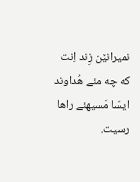نمیرانێن زِند اِنت که چه مئے هُداوند ایسّا مَسیهئے راها رسیت.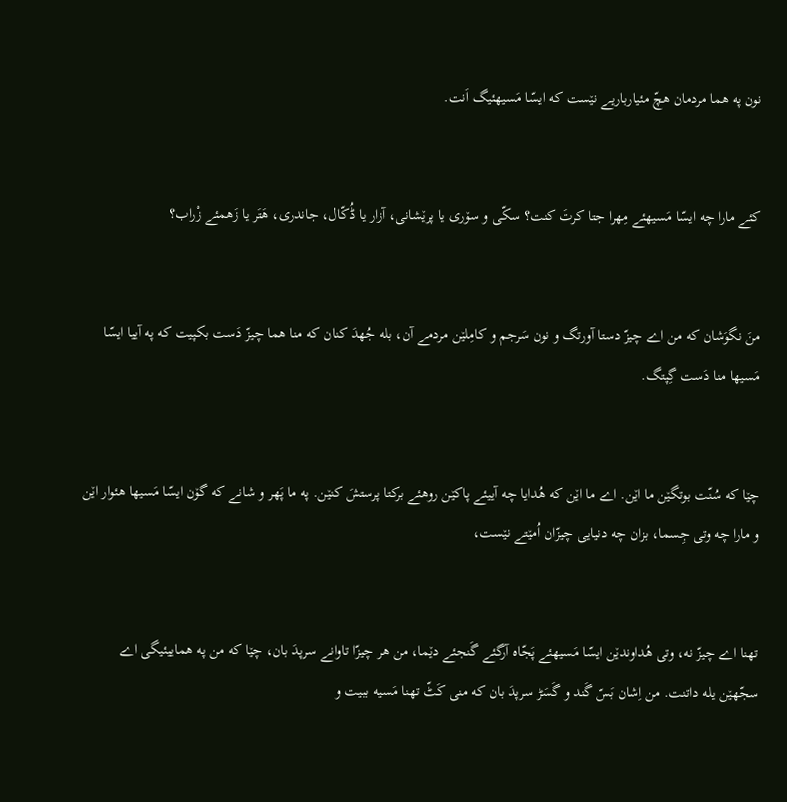نون په هما مردمان هچّ مئیارباریے نێست که ایسّا مَسیهئیگ اَنت.


کئے مارا چه ایسّا مَسیهئے مِهرا جتا کرتَ کنت؟ سکّی و سۆری یا پرێشانی، آزار یا ڈُکّال، جاندری، هَتَر یا زَهمئے زْراب؟


منَ نگوَشان که من اے چیزّ دستا آورتگ و نون سَرجم و کامِلێن مردمے آن، بله جُهدَ کنان که منا هما چیزّ دَست بکپیت که په آییا ایسّا مَسیها منا دَست گِپتگ.


چێا که سُنّت بوتگێن ما اێن. اے ما اێن که هُدایا چه آییئے پاکێن روهئے برکتا پرستشَ کنێن. په ما پَهر و شانے که گۆن ایسّا مَسیها هئوار اێن و مارا چه وتی جِسما، بزان چه دنیایی چیزّان اُمێتے نێست،


تهنا اے چیزّ نه، وتی هُداوندێن ایسّا مَسیهئے پَجّاه آرگئے گَنجئے دێما، من هر چیزّا تاوانے سرپدَ بان، چێا که من په هماییئیگی اے سجّهێن یله داتنت. من اِشان بَسّ گَند و گَسَڑ سرپدَ بان که منی کَٹّ تهنا مَسیه ببیت و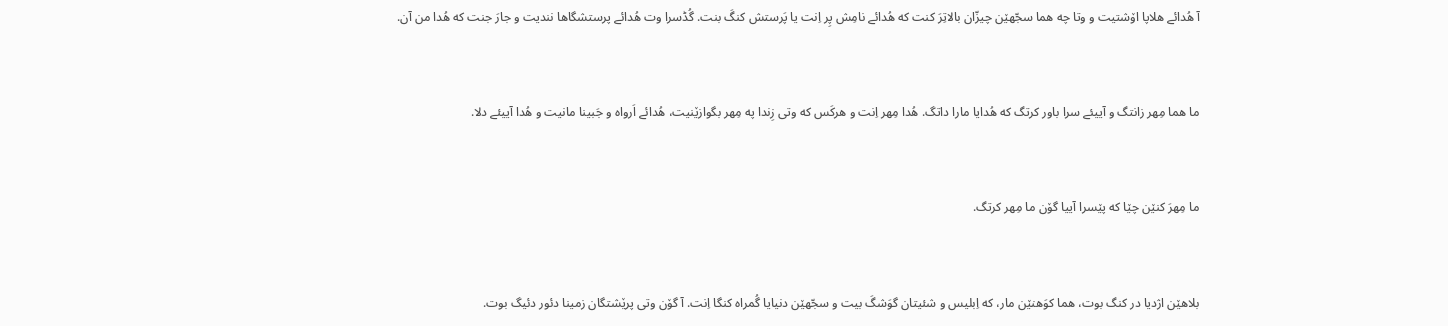آ هُدائے هلاپا اۆشتیت و وتا چه هما سجّهێن چیزّان بالاتِرَ کنت که هُدائے نامِش پِر اِنت یا پَرستش کنگَ بنت. گُڈسرا وت هُدائے پرستشگاها نندیت و جارَ جنت که هُدا من آن.


ما هما مِهر زانتگ و آییئے سرا باور کرتگ که هُدایا مارا داتگ. هُدا مِهر اِنت و هرکَس که وتی زِندا په مِهر بگوازێنیت، هُدائے اَرواه و جَبینا مانیت و هُدا آییئے دلا.


ما مِهرَ کنێن چێا که پێسرا آییا گۆن ما مِهر کرتگ.


بلاهێن اژدیا در کنگ بوت، هما کوَهنێن مار، که اِبلیس و شئیتان گوَشگَ بیت و سجّهێن دنیایا گُمراه کنگا اِنت. آ گۆن وتی پرێشتگان زمینا دئور دئیگ بوت.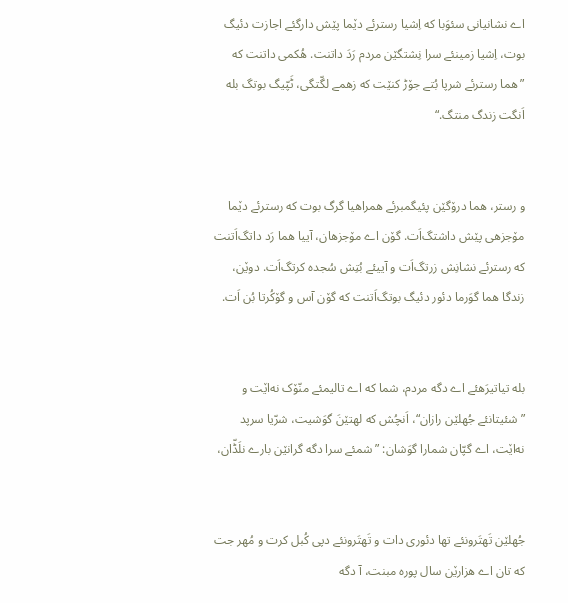اے نشانیانی سئوَبا که اِشیا رسترئے دێما پێش دارگئے اجازت دئیگ بوت، اِشیا زمینئے سرا نِشتگێن مردم رَدَ داتنت. هُکمی داتنت که ”هما رسترئے شرپا بُتے جۆڑ کنێت که زهمے لگّتگی، ٹَپّیگ بوتگ بله اَنگت زندگ منتگ.“


و رستر، هما درۆگێن پئیگمبرئے همراهیا گرگ بوت که رسترئے دێما مۆجزهی پێش داشتگ‌اَت. گۆن اے مۆجزهان، آییا هما رَد داتگ‌اَتنت که رسترئے نشانِش زرتگ‌اَت و آییئے بُتِش سُجده کرتگ‌اَت. دوێن، زندگا هما گوَرما دئور دئیگ بوتگ‌اَتنت که گۆن آس و گۆکُرتا بُن اَت.


بله تیاتیرَهئے اے دگه مردم، شما که اے تالیمئے منّۆک نه‌اێت و ”شئیتانئے جُهلێن رازان“، اَنچُش که لهتێنَ گوَشیت، شرّیا سرپد نه‌اێت، اے گپّان شمارا گوَشان: ”شمئے سرا دگه گرانێن بارے نلَڈّان،


جُهلێن تَهتَرونئے تها دئوری دات و تَهتَرونئے دپی کُبل کرت و مُهر جت که تان اے هزارێن سال پوره مبنت، آ دگه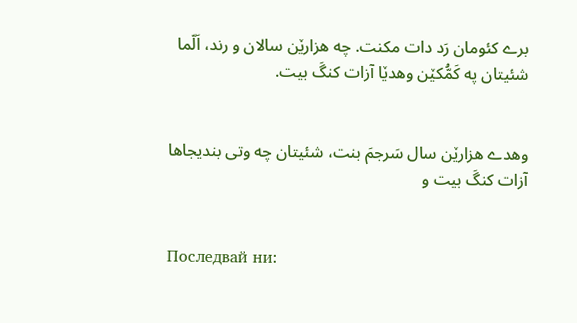برے کئومان رَد دات مکنت. چه هزارێن سالان و رند، اَلّما شئیتان په کَمُّکێن وهدێا آزات کنگَ بیت.


وهدے هزارێن سال سَرجمَ بنت، شئیتان چه وتی بندیجاها آزات کنگَ بیت و


Последвай ни: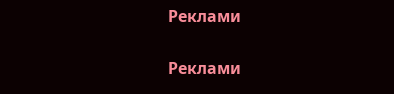Реклами


Реклами